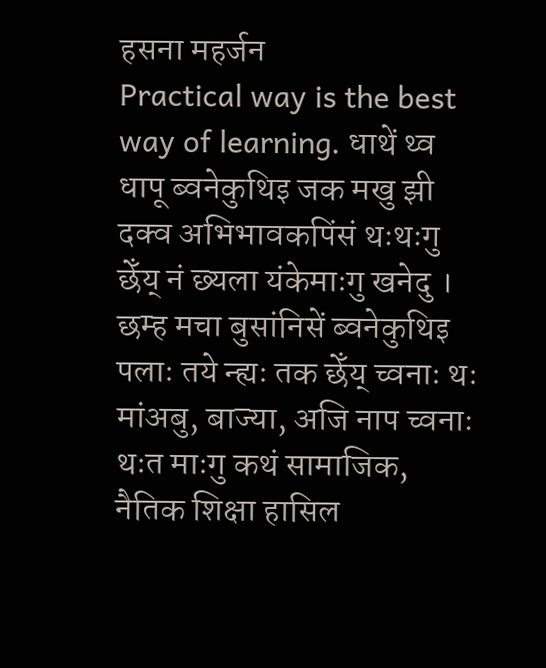हसना महर्जन
Practical way is the best way of learning. धाथें थ्व धापू ब्वनेकुथिइ जक मखु झी दक्व अभिभावकपिंसं थःथःगु छेँय् नं छ्यला यंकेमाःगु खनेदु । छम्ह मचा बुसांनिसें ब्वनेकुथिइ पलाः तये न्ह्यः तक छेँय् च्वनाः थः मांअबु, बाज्या, अजि नाप च्वनाः थःत माःगु कथं सामाजिक, नैतिक शिक्षा हासिल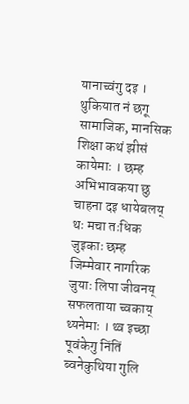यानाच्वंगु दइ ।
थुकियात नं छगू सामाजिक, मानसिक शिक्षा कथं झीसं कायेमाः । छम्ह अभिभावकया छु चाहना दइ धायेबलय् थः मचा तःधिक जुइकाः छम्ह जिम्मेवार नागरिक जुयाः लिपा जीवनय् सफलताया च्वकाय् थ्यनेमाः । थ्व इच्छा पूवंकेगु निंतिं ब्वनेकुथिया गुलि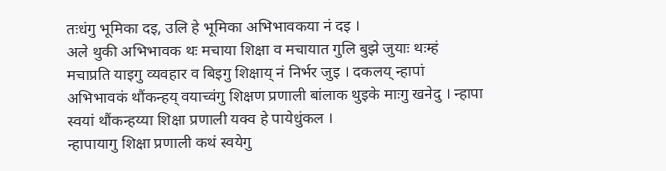तःधंगु भूमिका दइ, उलि हे भूमिका अभिभावकया नं दइ ।
अले थुकी अभिभावक थः मचाया शिक्षा व मचायात गुलि बुझे जुयाः थःम्हं मचाप्रति याइगु व्यवहार व बिइगु शिक्षाय् नं निर्भर जुइ । दकलय् न्हापां अभिभावकं थौंकन्हय् वयाच्वंगु शिक्षण प्रणाली बांलाक थुइके माःगु खनेदु । न्हापा स्वयां थौंकन्हय्या शिक्षा प्रणाली यक्व हे पायेधुंकल ।
न्हापायागु शिक्षा प्रणाली कथं स्वयेगु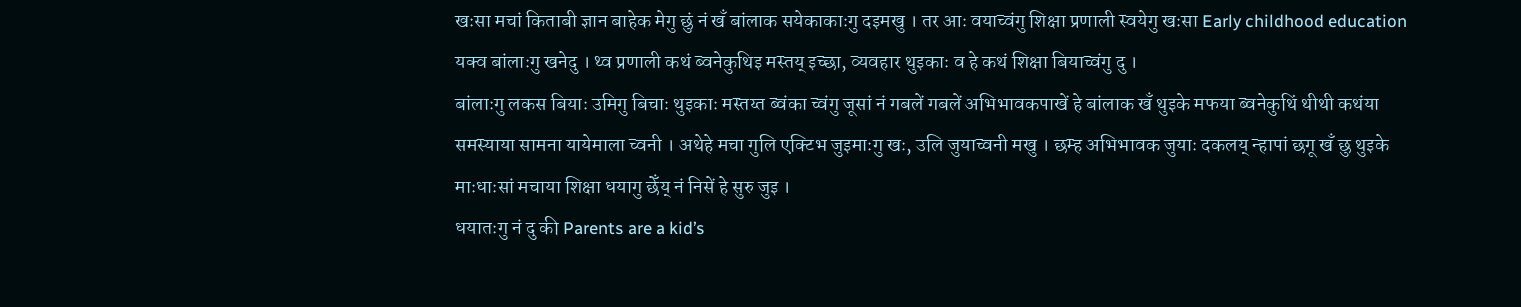खःसा मचां किताबी ज्ञान बाहेक मेगु छुं नं खँ बांलाक सयेकाकाःगु दइमखु । तर आः वयाच्वंगु शिक्षा प्रणाली स्वयेगु खःसा Early childhood education यक्व बांलाःगु खनेदु । थ्व प्रणाली कथं ब्वनेकुथिइ मस्तय् इच्छा, व्यवहार थुइकाः व हे कथं शिक्षा बियाच्वंगु दु ।
बांलाःगु लकस बियाः उमिगु बिचाः थुइकाः मस्तय्त ब्वंका च्वंगु जूसां नं गबलें गबलें अभिभावकपाखें हे बांलाक खँ थुइके मफया ब्वनेकुथिं थीथी कथंया समस्याया सामना यायेमाला च्वनी । अथेहे मचा गुलि एक्टिभ जुइमाःगु खः, उलि जुयाच्वनी मखु । छम्ह अभिभावक जुयाः दकलय् न्हापां छगू खँ छु थुइके माःधाःसां मचाया शिक्षा धयागु छेँय् नं निसें हे सुरु जुइ ।
धयातःगु नं दु की Parents are a kid’s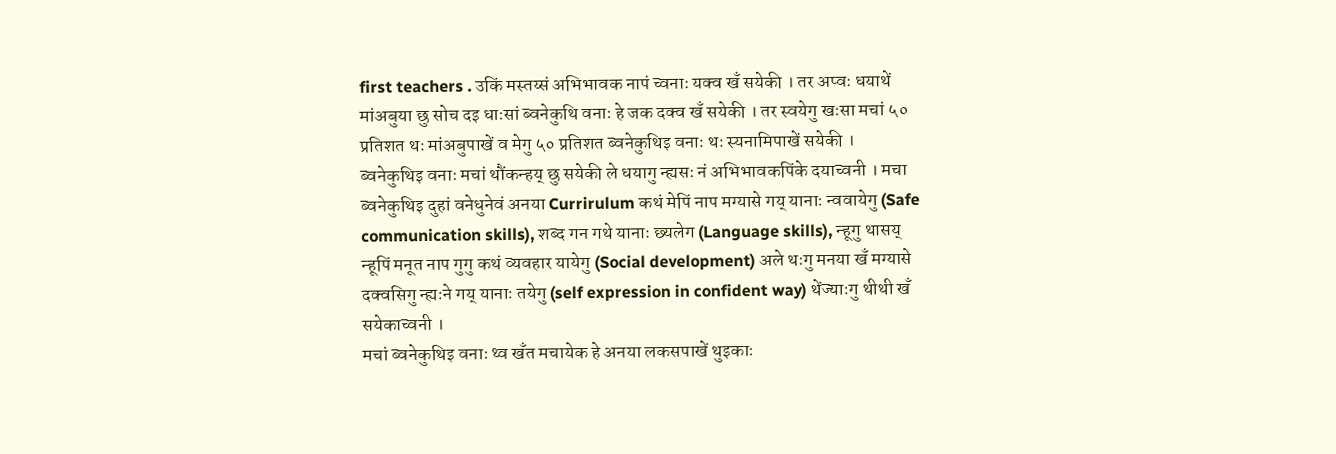first teachers . उकिं मस्तय्सं अभिभावक नापं च्वनाः यक्व खँ सयेकी । तर अप्वः धयाथें मांअबुया छु सोच दइ धाःसां ब्वनेकुथि वनाः हे जक दक्व खँ सयेकी । तर स्वयेगु खःसा मचां ५० प्रतिशत थः मांअबुपाखें व मेगु ५० प्रतिशत ब्वनेकुथिइ वनाः थः स्यनामिपाखें सयेकी ।
ब्वनेकुथिइ वनाः मचां थौंकन्हय् छु सयेकी ले धयागु न्ह्यसः नं अभिभावकपिंके दयाच्वनी । मचा ब्वनेकुथिइ दुहां वनेधुनेवं अनया Currirulum कथं मेपिं नाप मग्यासे गय् यानाः न्ववायेगु (Safe communication skills), शब्द गन गथे यानाः छ्यलेग (Language skills), न्हूगु थासय् न्हूपिं मनूत नाप गुगु कथं व्यवहार यायेगु (Social development) अले थःगु मनया खँ मग्यासे दक्वसिगु न्ह्यःने गय् यानाः तयेगु (self expression in confident way) थेंज्याःगु थीथी खँ सयेकाच्वनी ।
मचां ब्वनेकुथिइ वनाः थ्व खँत मचायेक हे अनया लकसपाखें थुइकाः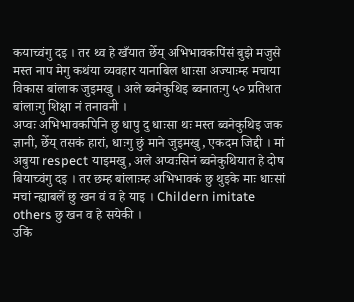कयाच्वंगु दइ । तर थ्व हे खँयात छेँय् अभिभावकपिंसं बुझे मजुसे मस्त नाप मेगु कथंया व्यवहार यानाबिल धाःसा अज्याःम्ह मचाया विकास बांलाक जुइमखु । अले ब्वनेकुथिइ ब्वनातःगु ५० प्रतिशत बांलाःगु शिक्षा नं तनावनी ।
अप्वः अभिभावकपिनि छु धापु दु धाःसा थः मस्त ब्वनेकुथिइ जक ज्ञानी, छेँय् तसकं हारां, धाःगु छुं माने जुइमखु, एकदम जिद्दी । मां अबुया respect याइमखु, अले अप्वःसिनं ब्वनेकुथियात हे दोष बियाच्वंगु दइ । तर छम्ह बांलाःम्ह अभिभावकं छु थुइके माः धाःसां मचां न्ह्याबलें छु खन वं व हे याइ । Childern imitate others छु खन व हे सयेकी ।
उकिं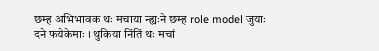छम्ह अभिभावक थः मचाया न्ह्यःने छम्ह role model जुयाः दने फयेकेमाः । थुकिया निंतिं थः मचां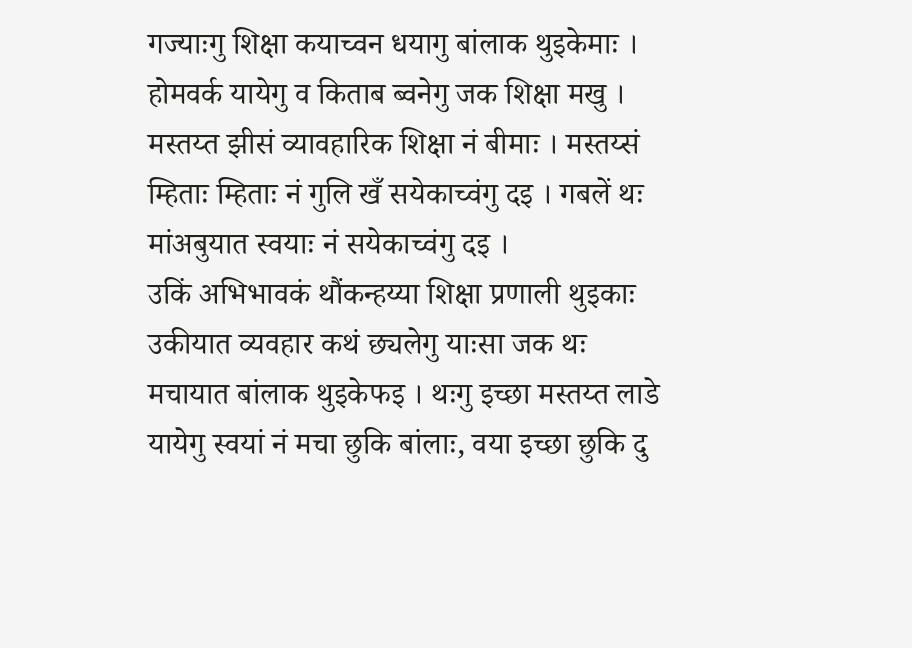गज्याःगु शिक्षा कयाच्वन धयागु बांलाक थुइकेमाः । होमवर्क यायेगु व किताब ब्वनेगु जक शिक्षा मखु । मस्तय्त झीसं व्यावहारिक शिक्षा नं बीमाः । मस्तय्सं म्हिताः म्हिताः नं गुलि खँ सयेकाच्वंगु दइ । गबलें थः मांअबुयात स्वयाः नं सयेकाच्वंगु दइ ।
उकिं अभिभावकं थौंकन्हय्या शिक्षा प्रणाली थुइकाः उकीयात व्यवहार कथं छ्यलेगु याःसा जक थः मचायात बांलाक थुइकेफइ । थःगु इच्छा मस्तय्त लाडे यायेगु स्वयां नं मचा छुकि बांलाः, वया इच्छा छुकि दु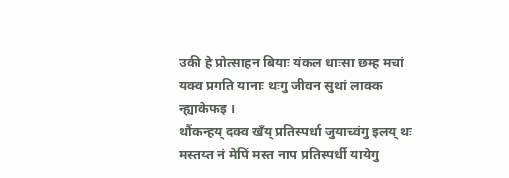उकी हे प्रोत्साहन बियाः यंकल धाःसा छम्ह मचां यक्व प्रगति यानाः थःगु जीवन सुथां लाक्क न्ह्याकेफइ ।
थौंकन्हय् दक्व खँय् प्रतिस्पर्धा जुयाच्वंगु इलय् थः मस्तय्त नं मेपिं मस्त नाप प्रतिस्पर्धी यायेगु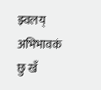झ्वलय् अभिभावकं छु खँ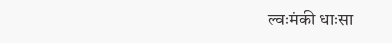ल्वःमंकी धाःसा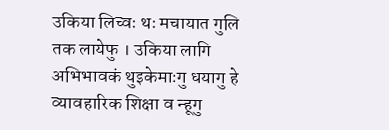उकिया लिच्वः थः मचायात गुलि तक लायेफु । उकिया लागि अभिभावकं थुइकेमाःगु धयागु हे व्यावहारिक शिक्षा व न्हूगु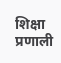शिक्षा प्रणाली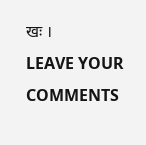खः ।
LEAVE YOUR COMMENTS